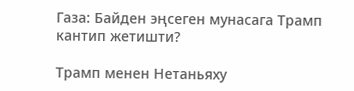Газа: Байден эңсеген мунасага Трамп кантип жетишти?

Трамп менен Нетаньяху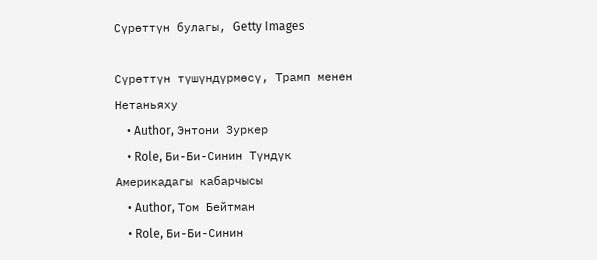Сүрөттүн булагы, Getty Images

Сүрөттүн түшүндүрмөсү, Трамп менен Нетаньяху
    • Author, Энтони Зуркер
    • Role, Би-Би-Синин Түндүк Америкадагы кабарчысы
    • Author, Том Бейтман
    • Role, Би-Би-Синин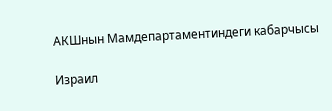АКШнын Мамдепартаментиндеги кабарчысы

Израил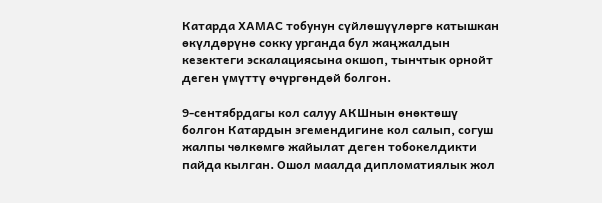Катарда ХАМАС тобунун сүйлөшүүлөргө катышкан өкүлдөрүнө сокку урганда бул жаңжалдын кезектеги эскалациясына окшоп, тынчтык орнойт деген үмүттү өчүргөндөй болгон.

9-сентябрдагы кол салуу АКШнын өнөктөшү болгон Катардын эгемендигине кол салып, согуш жалпы чөлкөмгө жайылат деген тобокелдикти пайда кылган. Ошол маалда дипломатиялык жол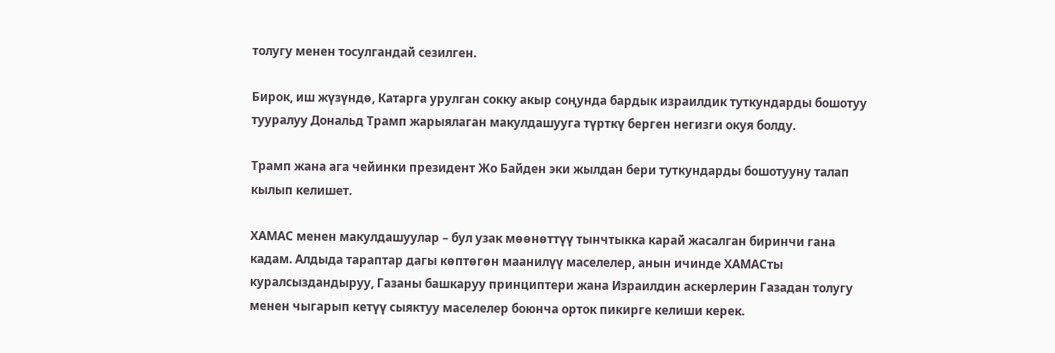толугу менен тосулгандай сезилген.

Бирок, иш жүзүндө, Катарга урулган сокку акыр соңунда бардык израилдик туткундарды бошотуу тууралуу Дональд Трамп жарыялаган макулдашууга түрткү берген негизги окуя болду.

Трамп жана ага чейинки президент Жо Байден эки жылдан бери туткундарды бошотууну талап кылып келишет.

ХАМАС менен макулдашуулар – бул узак мөөнөттүү тынчтыкка карай жасалган биринчи гана кадам. Алдыда тараптар дагы көптөгөн маанилүү маселелер, анын ичинде ХАМАСты куралсыздандыруу, Газаны башкаруу принциптери жана Израилдин аскерлерин Газадан толугу менен чыгарып кетүү сыяктуу маселелер боюнча орток пикирге келиши керек.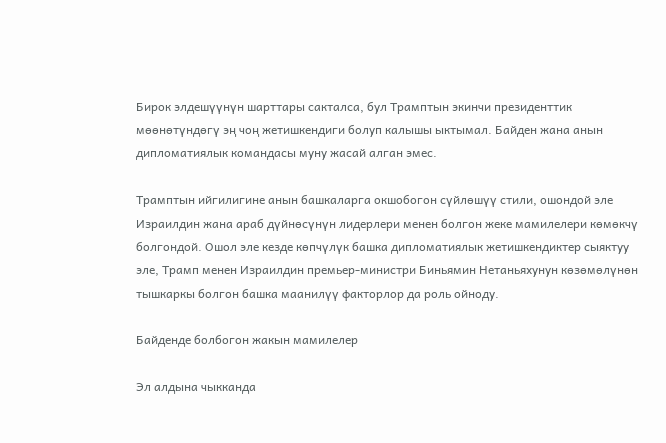Бирок элдешүүнүн шарттары сакталса, бул Трамптын экинчи президенттик мөөнөтүндөгү эң чоң жетишкендиги болуп калышы ыктымал. Байден жана анын дипломатиялык командасы муну жасай алган эмес.

Трамптын ийгилигине анын башкаларга окшобогон сүйлөшүү стили, ошондой эле Израилдин жана араб дүйнөсүнүн лидерлери менен болгон жеке мамилелери көмөкчү болгондой. Ошол эле кезде көпчүлүк башка дипломатиялык жетишкендиктер сыяктуу эле, Трамп менен Израилдин премьер-министри Биньямин Нетаньяхунун көзөмөлүнөн тышкаркы болгон башка маанилүү факторлор да роль ойноду.

Байденде болбогон жакын мамилелер

Эл алдына чыкканда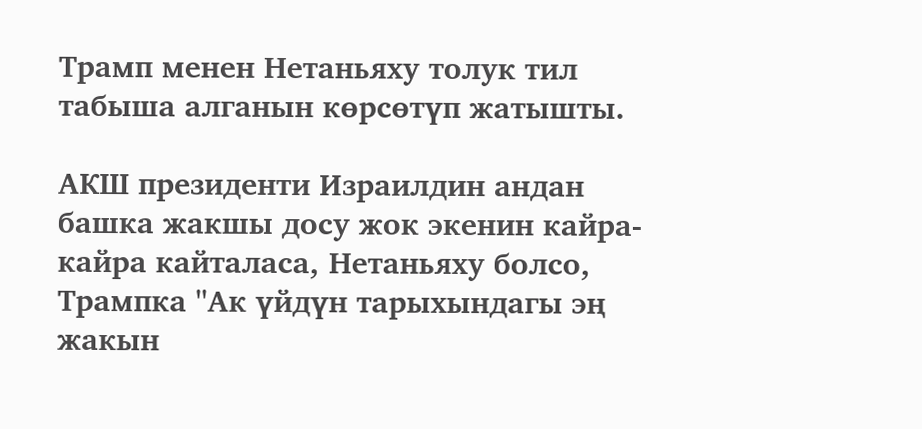Трамп менен Нетаньяху толук тил табыша алганын көрсөтүп жатышты.

АКШ президенти Израилдин андан башка жакшы досу жок экенин кайра-кайра кайталаса, Нетаньяху болсо, Трампка "Ак үйдүн тарыхындагы эң жакын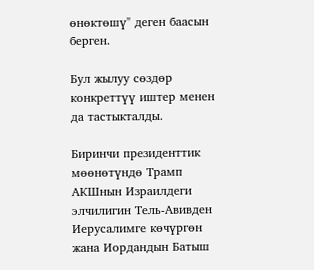өнөктөшү" деген баасын берген.

Бул жылуу сөздөр конкреттүү иштер менен да тастыкталды.

Биринчи президенттик мөөнөтүндө Трамп АКШнын Израилдеги элчилигин Тель-Авивден Иерусалимге көчүргөн жана Иордандын Батыш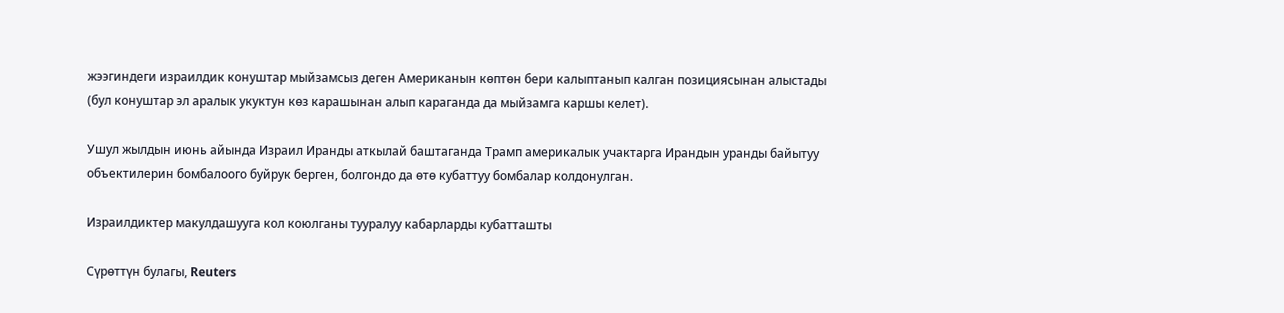жээгиндеги израилдик конуштар мыйзамсыз деген Американын көптөн бери калыптанып калган позициясынан алыстады (бул конуштар эл аралык укуктун көз карашынан алып караганда да мыйзамга каршы келет).

Ушул жылдын июнь айында Израил Иранды аткылай баштаганда Трамп америкалык учактарга Ирандын уранды байытуу объектилерин бомбалоого буйрук берген, болгондо да өтө кубаттуу бомбалар колдонулган.

Израилдиктер макулдашууга кол коюлганы тууралуу кабарларды кубатташты

Сүрөттүн булагы, Reuters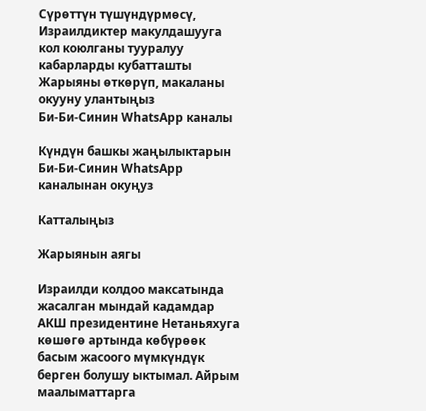Сүрөттүн түшүндүрмөсү, Израилдиктер макулдашууга кол коюлганы тууралуу кабарларды кубатташты
Жарыяны өткөрүп, макаланы окууну улантыңыз
Би-Би-Синин WhatsApp каналы

Күндүн башкы жаңылыктарын Би-Би-Синин WhatsApp каналынан окуңуз

Катталыңыз

Жарыянын аягы

Израилди колдоо максатында жасалган мындай кадамдар АКШ президентине Нетаньяхуга көшөгө артында көбүрөөк басым жасоого мүмкүндүк берген болушу ыктымал. Айрым маалыматтарга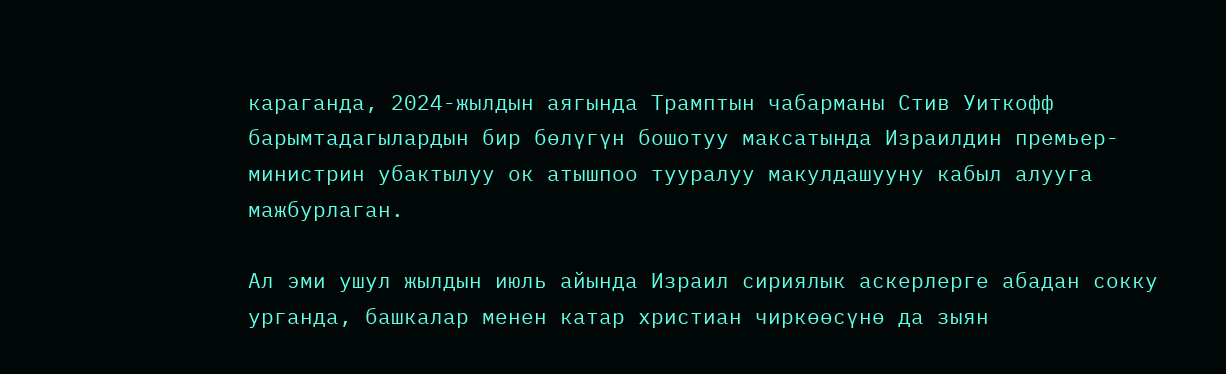караганда, 2024-жылдын аягында Трамптын чабарманы Стив Уиткофф барымтадагылардын бир бөлүгүн бошотуу максатында Израилдин премьер-министрин убактылуу ок атышпоо тууралуу макулдашууну кабыл алууга мажбурлаган.

Ал эми ушул жылдын июль айында Израил сириялык аскерлерге абадан сокку урганда, башкалар менен катар христиан чиркөөсүнө да зыян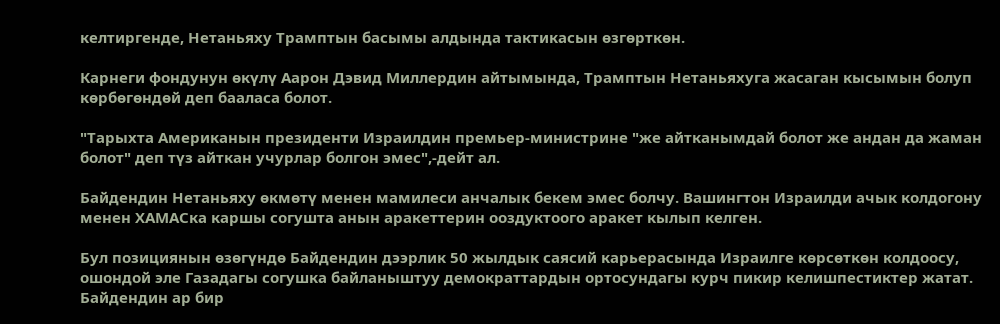келтиргенде, Нетаньяху Трамптын басымы алдында тактикасын өзгөрткөн.

Карнеги фондунун өкүлү Аарон Дэвид Миллердин айтымында, Трамптын Нетаньяхуга жасаган кысымын болуп көрбөгөндөй деп бааласа болот.

"Тарыхта Американын президенти Израилдин премьер-министрине "же айтканымдай болот же андан да жаман болот" деп түз айткан учурлар болгон эмес",-дейт ал.

Байдендин Нетаньяху өкмөтү менен мамилеси анчалык бекем эмес болчу. Вашингтон Израилди ачык колдогону менен ХАМАСка каршы согушта анын аракеттерин ооздуктоого аракет кылып келген.

Бул позициянын өзөгүндө Байдендин дээрлик 50 жылдык саясий карьерасында Израилге көрсөткөн колдоосу, ошондой эле Газадагы согушка байланыштуу демократтардын ортосундагы курч пикир келишпестиктер жатат. Байдендин ар бир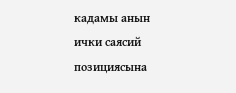кадамы анын ички саясий позициясына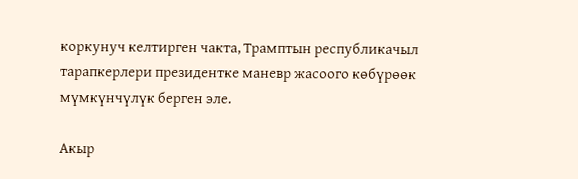коркунуч келтирген чакта, Трамптын республикачыл тарапкерлери президентке маневр жасоого көбүрөөк мүмкүнчүлүк берген эле.

Акыр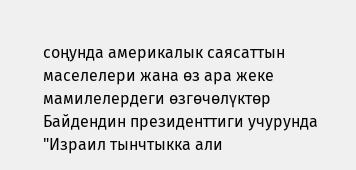соңунда америкалык саясаттын маселелери жана өз ара жеке мамилелердеги өзгөчөлүктөр Байдендин президенттиги учурунда "Израил тынчтыкка али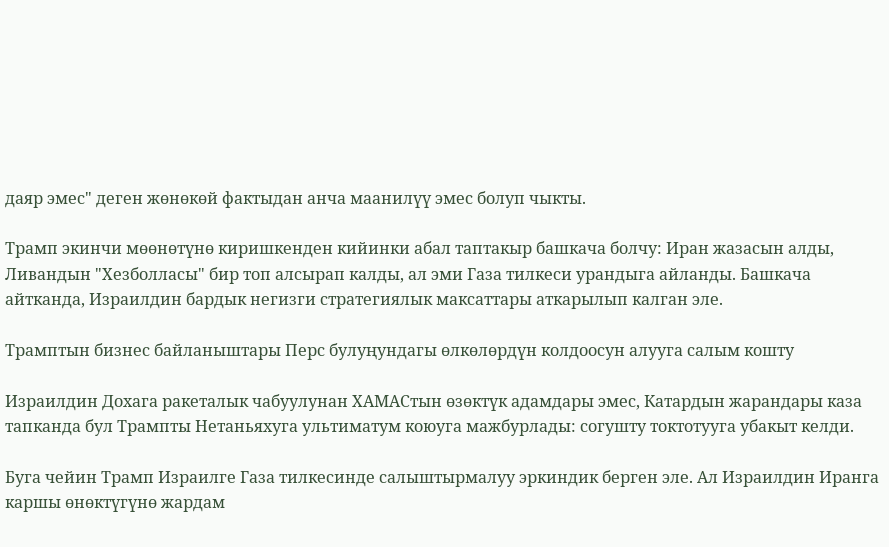даяр эмес" деген жөнөкөй фактыдан анча маанилүү эмес болуп чыкты.

Трамп экинчи мөөнөтүнө киришкенден кийинки абал таптакыр башкача болчу: Иран жазасын алды, Ливандын "Хезболласы" бир топ алсырап калды, ал эми Газа тилкеси урандыга айланды. Башкача айтканда, Израилдин бардык негизги стратегиялык максаттары аткарылып калган эле.

Трамптын бизнес байланыштары Перс булуңундагы өлкөлөрдүн колдоосун алууга салым кошту

Израилдин Дохага ракеталык чабуулунан ХАМАСтын өзөктүк адамдары эмес, Катардын жарандары каза тапканда бул Трампты Нетаньяхуга ультиматум коюуга мажбурлады: согушту токтотууга убакыт келди.

Буга чейин Трамп Израилге Газа тилкесинде салыштырмалуу эркиндик берген эле. Ал Израилдин Иранга каршы өнөктүгүнө жардам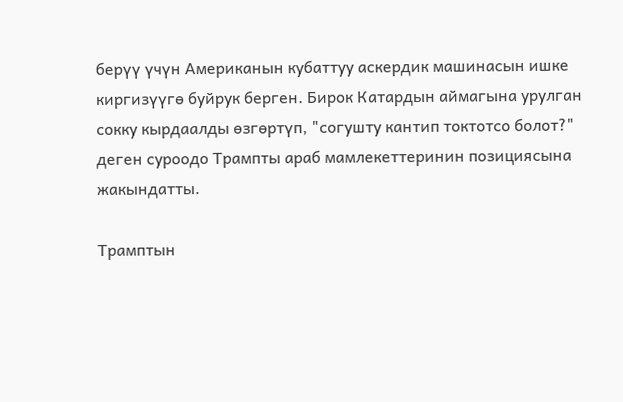берүү үчүн Американын кубаттуу аскердик машинасын ишке киргизүүгө буйрук берген. Бирок Катардын аймагына урулган сокку кырдаалды өзгөртүп, "согушту кантип токтотсо болот?" деген суроодо Трампты араб мамлекеттеринин позициясына жакындатты.

Трамптын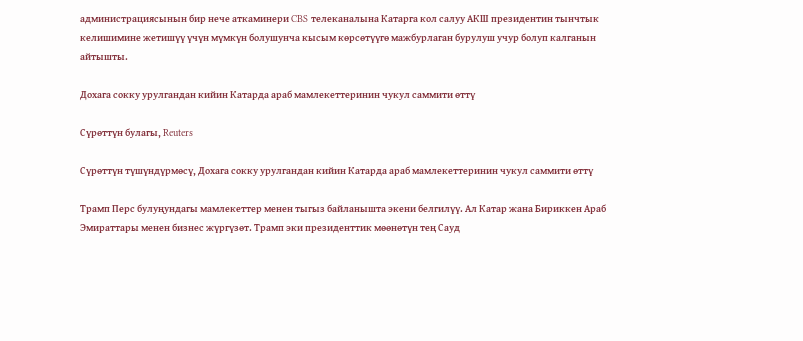администрациясынын бир нече аткаминери CBS телеканалына Катарга кол салуу АКШ президентин тынчтык келишимине жетишүү үчүн мүмкүн болушунча кысым көрсөтүүгө мажбурлаган бурулуш учур болуп калганын айтышты.

Дохага сокку урулгандан кийин Катарда араб мамлекеттеринин чукул саммити өттү

Сүрөттүн булагы, Reuters

Сүрөттүн түшүндүрмөсү, Дохага сокку урулгандан кийин Катарда араб мамлекеттеринин чукул саммити өттү

Трамп Перс булуңундагы мамлекеттер менен тыгыз байланышта экени белгилүү. Ал Катар жана Бириккен Араб Эмираттары менен бизнес жүргүзөт. Трамп эки президенттик мөөнөтүн тең Сауд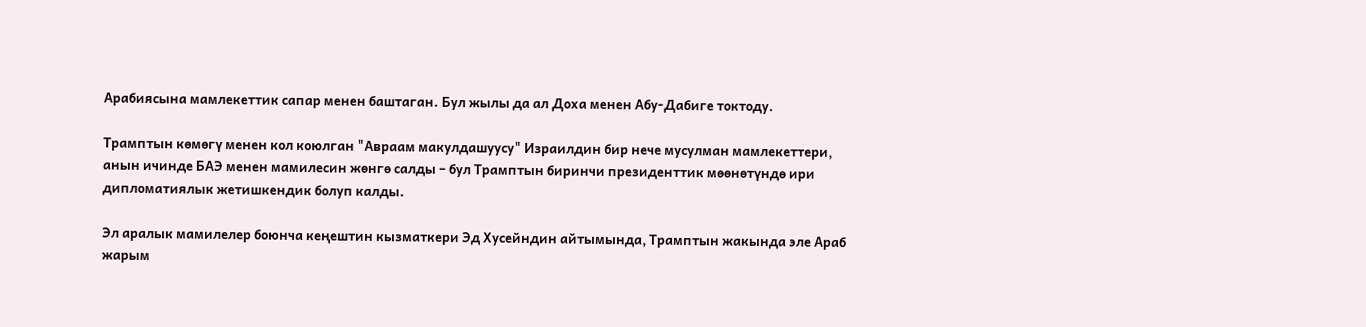Арабиясына мамлекеттик сапар менен баштаган. Бул жылы да ал Доха менен Абу-Дабиге токтоду.

Трамптын көмөгү менен кол коюлган "Авраам макулдашуусу" Израилдин бир нече мусулман мамлекеттери, анын ичинде БАЭ менен мамилесин жөнгө салды – бул Трамптын биринчи президенттик мөөнөтүндө ири дипломатиялык жетишкендик болуп калды.

Эл аралык мамилелер боюнча кеңештин кызматкери Эд Хусейндин айтымында, Трамптын жакында эле Араб жарым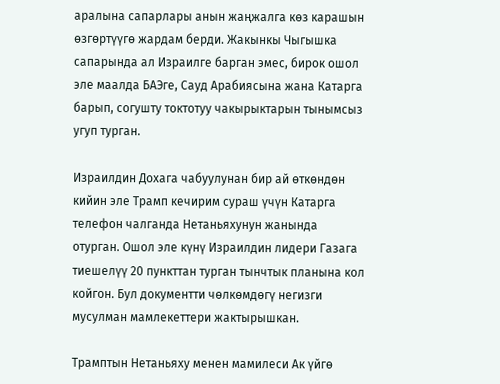аралына сапарлары анын жаңжалга көз карашын өзгөртүүгө жардам берди. Жакынкы Чыгышка сапарында ал Израилге барган эмес, бирок ошол эле маалда БАЭге, Сауд Арабиясына жана Катарга барып, согушту токтотуу чакырыктарын тынымсыз угуп турган.

Израилдин Дохага чабуулунан бир ай өткөндөн кийин эле Трамп кечирим сураш үчүн Катарга телефон чалганда Нетаньяхунун жанында отурган. Ошол эле күнү Израилдин лидери Газага тиешелүү 20 пункттан турган тынчтык планына кол койгон. Бул документти чөлкөмдөгү негизги мусулман мамлекеттери жактырышкан.

Трамптын Нетаньяху менен мамилеси Ак үйгө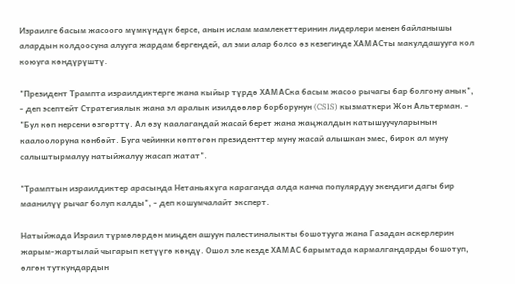Израилге басым жасоого мүмкүндүк берсе, анын ислам мамлекеттеринин лидерлери менен байланышы алардын колдоосуна алууга жардам бергендей, ал эми алар болсо өз кезегинде ХАМАСты макулдашууга кол коюуга көндүрүштү.

"Президент Трампта израилдиктерге жана кыйыр түрдө ХАМАСка басым жасоо рычагы бар болгону анык", - деп эсептейт Стратегиялык жана эл аралык изилдөөлөр борборунун (CSIS) кызматкери Жон Альтерман. - "Бул көп нерсени өзгөрттү. Ал өзү каалагандай жасай берет жана жаңжалдын катышуучуларынын каалоолоруна көнбөйт. Буга чейинки көптөгөн президенттер муну жасай алышкан эмес, бирок ал муну салыштырмалуу натыйжалуу жасап жатат".

"Трамптын израилдиктер арасында Нетаньяхуга караганда алда канча популярдуу экендиги дагы бир маанилүү рычаг болуп калды", - деп кошумчалайт эксперт.

Натыйжада Израил түрмөлөрдөн миңден ашуун палестиналыкты бошотууга жана Газадан аскерлерин жарым-жартылай чыгарып кетүүгө көндү. Ошол эле кезде ХАМАС барымтада кармалгандарды бошотуп, өлгөн туткундардын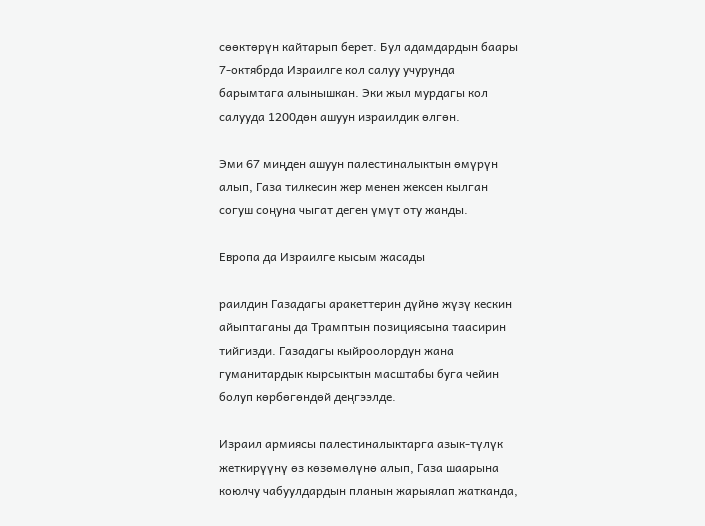сөөктөрүн кайтарып берет. Бул адамдардын баары 7-октябрда Израилге кол салуу учурунда барымтага алынышкан. Эки жыл мурдагы кол салууда 1200дөн ашуун израилдик өлгөн.

Эми 67 миңден ашуун палестиналыктын өмүрүн алып, Газа тилкесин жер менен жексен кылган согуш соңуна чыгат деген үмүт оту жанды.

Европа да Израилге кысым жасады

раилдин Газадагы аракеттерин дүйнө жүзү кескин айыптаганы да Трамптын позициясына таасирин тийгизди. Газадагы кыйроолордун жана гуманитардык кырсыктын масштабы буга чейин болуп көрбөгөндөй деңгээлде.

Израил армиясы палестиналыктарга азык-түлүк жеткирүүнү өз көзөмөлүнө алып, Газа шаарына коюлчу чабуулдардын планын жарыялап жатканда,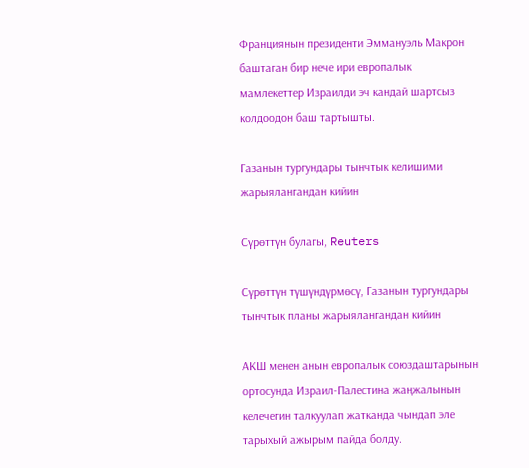Франциянын президенти Эммануэль Макрон баштаган бир нече ири европалык мамлекеттер Израилди эч кандай шартсыз колдоодон баш тартышты.

Газанын тургундары тынчтык келишими жарыялангандан кийин

Сүрөттүн булагы, Reuters

Сүрөттүн түшүндүрмөсү, Газанын тургундары тынчтык планы жарыялангандан кийин

АКШ менен анын европалык союздаштарынын ортосунда Израил-Палестина жаңжалынын келечегин талкуулап жатканда чындап эле тарыхый ажырым пайда болду.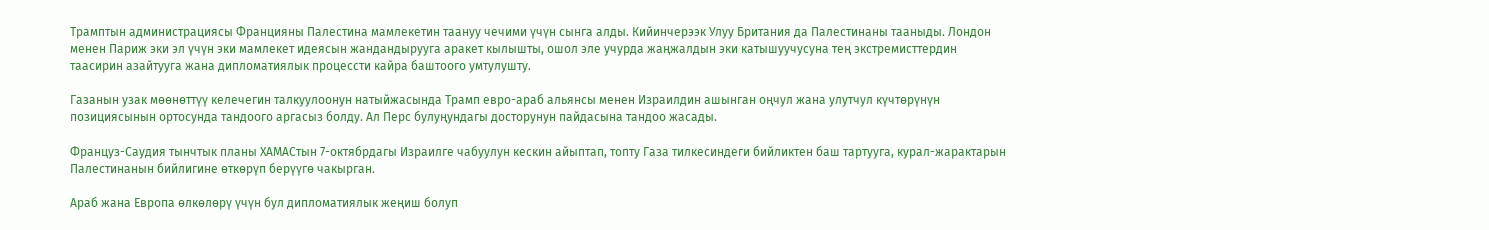Трамптын администрациясы Францияны Палестина мамлекетин таануу чечими үчүн сынга алды. Кийинчерээк Улуу Британия да Палестинаны тааныды. Лондон менен Париж эки эл үчүн эки мамлекет идеясын жандандырууга аракет кылышты, ошол эле учурда жаңжалдын эки катышуучусуна тең экстремисттердин таасирин азайтууга жана дипломатиялык процессти кайра баштоого умтулушту.

Газанын узак мөөнөттүү келечегин талкуулоонун натыйжасында Трамп евро-араб альянсы менен Израилдин ашынган оңчул жана улутчул күчтөрүнүн позициясынын ортосунда тандоого аргасыз болду. Ал Перс булуңундагы досторунун пайдасына тандоо жасады.

Француз-Саудия тынчтык планы ХАМАСтын 7-октябрдагы Израилге чабуулун кескин айыптап, топту Газа тилкесиндеги бийликтен баш тартууга, курал-жарактарын Палестинанын бийлигине өткөрүп берүүгө чакырган.

Араб жана Европа өлкөлөрү үчүн бул дипломатиялык жеңиш болуп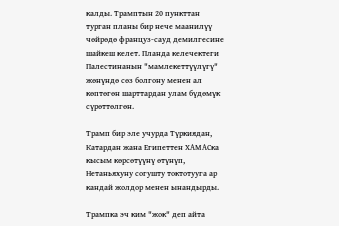калды. Трамптын 20 пункттан турган планы бир нече маанилүү чөйрөдө француз-сауд демилгесине шайкеш келет. Планда келечектеги Палестинанын "мамлекеттүүлүгү" жөнүндө сөз болгону менен ал көптөгөн шарттардан улам бүдөмүк сүрөттөлгөн.

Трамп бир эле учурда Түркиядан, Катардан жана Египеттен ХАМАСка кысым көрсөтүүнү өтүнүп, Нетаньяхуну согушту токтотууга ар кандай жолдор менен ынандырды.

Трампка эч ким "жок" деп айта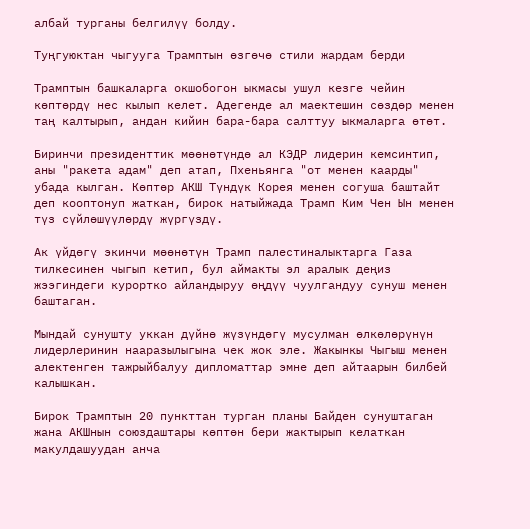албай турганы белгилүү болду.

Туңгуюктан чыгууга Трамптын өзгөчө стили жардам берди

Трамптын башкаларга окшобогон ыкмасы ушул кезге чейин көптөрдү нес кылып келет. Адегенде ал маектешин сөздөр менен таң калтырып, андан кийин бара-бара салттуу ыкмаларга өтөт.

Биринчи президенттик мөөнөтүндө ал КЭДР лидерин кемсинтип, аны "ракета адам" деп атап, Пхеньянга "от менен каарды" убада кылган. Көптөр АКШ Түндүк Корея менен согуша баштайт деп кооптонуп жаткан, бирок натыйжада Трамп Ким Чен Ын менен түз сүйлөшүүлөрдү жүргүздү.

Ак үйдөгү экинчи мөөнөтүн Трамп палестиналыктарга Газа тилкесинен чыгып кетип, бул аймакты эл аралык деңиз жээгиндеги курортко айландыруу өңдүү чуулгандуу сунуш менен баштаган.

Мындай сунушту уккан дүйнө жүзүндөгү мусулман өлкөлөрүнүн лидерлеринин нааразылыгына чек жок эле. Жакынкы Чыгыш менен алектенген тажрыйбалуу дипломаттар эмне деп айтаарын билбей калышкан.

Бирок Трамптын 20 пункттан турган планы Байден сунуштаган жана АКШнын союздаштары көптөн бери жактырып келаткан макулдашуудан анча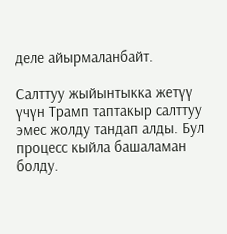деле айырмаланбайт.

Салттуу жыйынтыкка жетүү үчүн Трамп таптакыр салттуу эмес жолду тандап алды. Бул процесс кыйла башаламан болду.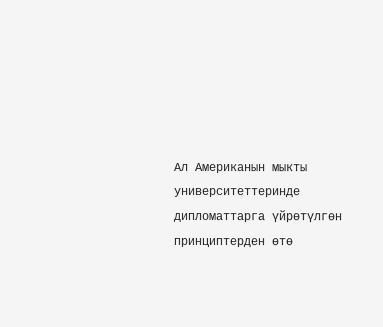Ал Американын мыкты университеттеринде дипломаттарга үйрөтүлгөн принциптерден өтө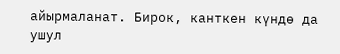айырмаланат. Бирок, канткен күндө да ушул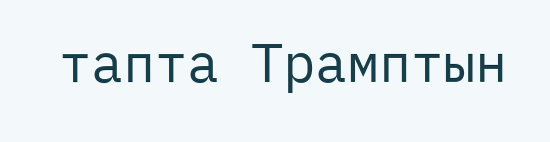тапта Трамптын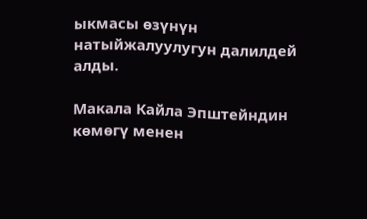ыкмасы өзүнүн натыйжалуулугун далилдей алды.

Макала Кайла Эпштейндин көмөгү менен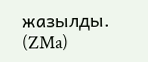жазылды. (ZMa)